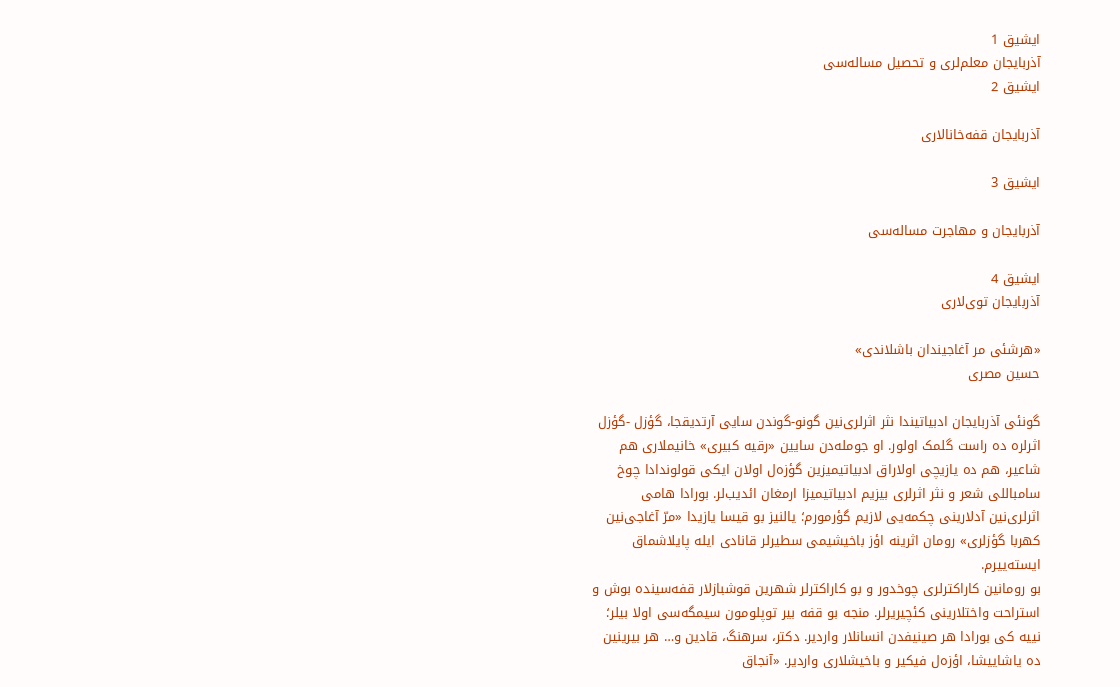ایشیق 1
آذربایجان معلم‌لری و تحصیل مساله‌سی
ایشیق 2

آذربایجان قفه‌خانالاری

ایشیق 3

آذربایجان و مهاجرت مساله‌سی

ایشیق 4
آذربایجان توی‌لاری

«هرشئی مر آغاجیندان باشلاندی»
حسین مصری

گونئی آذربایجان ادبیاتیندا نثر اثرلری‌نین گونو-گوندن سایی آرتدیقجا، گؤزل -گؤزل اثرلره ده راست گلمک اولور. او جومله‌دن سایین «رقیه کبیری» خانیملاری هم شاعیر، هم ده یازیچی اولاراق ادبیاتیمیزین گؤزه‌ل اولان ایکی قولوندادا چوخ سامباللی شعر و نثر اثرلری بیزیم ادبیاتیمیزا ارمغان ائدیب‌لر. بورادا هامی اثرلری‌نین آدلارینی چکمه‌یی‌ لازیم گؤرمورم؛ یالنیز بو قیسا یازیدا «مرّ آغاجی‌نین کهربا گؤزلری» رومان اثرینه اؤز باخیشیمی سطیرلر قانادی ایله پایلاشماق ایسته‌ییرم.
بو رومانین کاراکترلری چوخدور و بو کاراکترلر شهرین قوشبازلار قفه‌سینده بوش و استراحت واختلارینی کئچیریرلر. منجه بو قفه بیر توپلومون سیمگه‌سی اولا بیلر؛ نییه کی بورادا هر صینیفدن انسانلار واردیر. دکتر، سرهنگ، قادین و… هر بیرینین ده یاشاییشا، اؤزه‌ل فیکیر و باخیشلاری واردیر. «آنجاق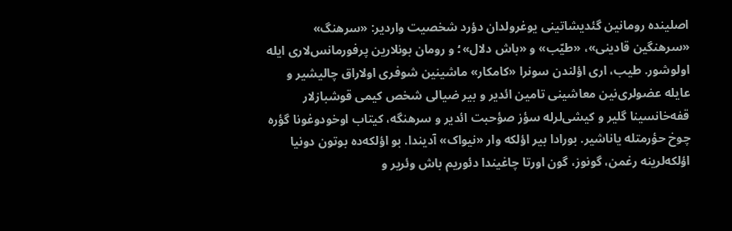اصلینده رومانین گئدیشاتینی یوغرولدان دؤرد شخصیت واردیر: «سرهنگ» «سرهنگین قادینی»، «طیّب» و «باش دلال»؛ و رومان بونلارین پرفورمانس‌لاری ایله اولوشور. طیب، اری اؤلندن سونرا «کامکار» ماشینین شوفری اولاراق چالیشیر و عایله عضولری‌نین معاشینی تامین ائدیر و بیر ضیالی شخص کیمی قوشبازلار قفه‌خانسینا گلیر و کیشی‌لرله سؤز صؤحبت ائدیر و سرهنگه، کیتاب اوخودوغونا گؤره چوخ حؤرمتله یاناشیر. بورادا بیر اؤلکه وار «نیواک» آدیندا. بو اؤلکه‌ده بوتون دونیا اؤلکه‌لرینه رغمن، گونوز، گون اورتا چاغیندا دئوریم باش وئریر و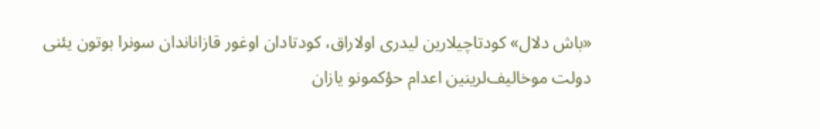«باش دلال» کودتاچیلارین ‌لیدری اولاراق، کودتادان اوغور قازاناندان سونرا بوتون یئنی دولت موخالیف‌لرینین اعدام حؤکمونو یازان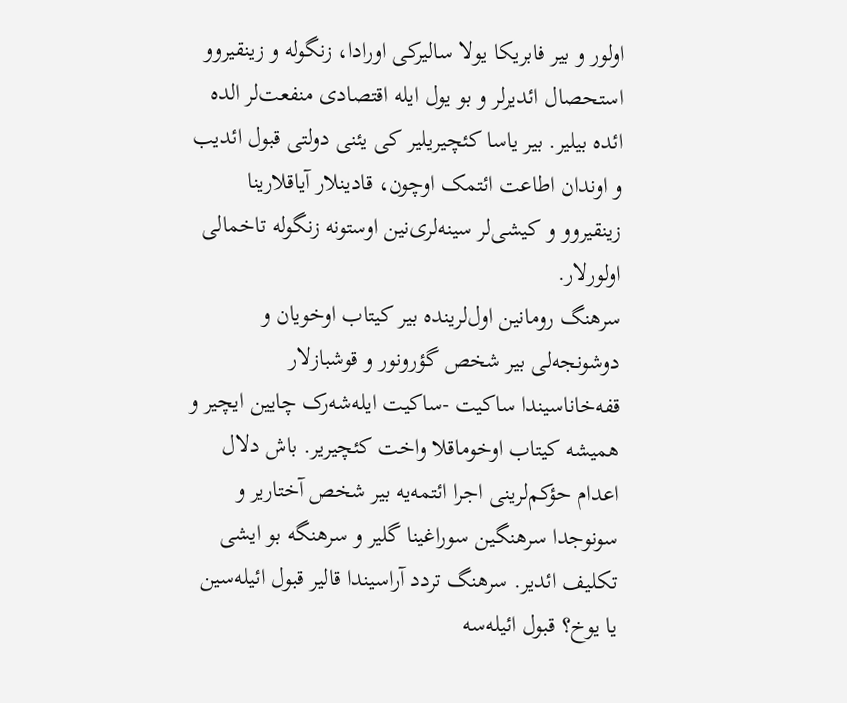اولور و بیر فابریکا یولا سالیرکی اورادا، زنگوله و زینقیروو استحصال ائدیرلر و بو یول ایله اقتصادی منفعت‌لر الده ائده بیلیر. بیر یاسا کئچیریلیر کی یئنی دولتی قبول ائدیب و اوندان اطاعت ائتمک اوچون، قادینلار آیاقلارینا زینقیروو و کیشی‌لر سینه‌لری‌نین اوستونه زنگوله تاخمالی اولورلار.
سرهنگ رومانین اول‌لرینده بیر کیتاب اوخویان و دوشونجه‌لی بیر شخص گؤرونور و قوشبازلار قفه‌خاناسیندا ساکیت -ساکیت ایله‌شه‌رک چایین ایچیر و همیشه کیتاب اوخوماقلا واخت کئچیریر. باش دلال اعدام حؤکم‌لرینی اجرا ائتمه‌یه بیر شخص آختاریر و سونوجدا سرهنگین سوراغینا گلیر و سرهنگه بو ایشی تکلیف ائدیر. سرهنگ تردد آراسیندا قالیر قبول ائیله‌سین یا یوخ؟ قبول ائیله‌سه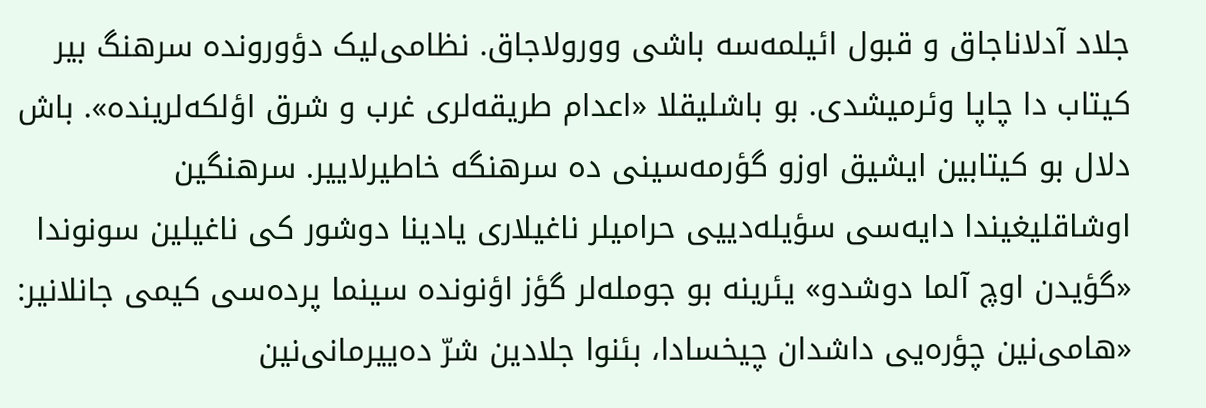جلاد آدلاناجاق و قبول ائیلمه‌سه باشی وورولاجاق. نظامی‌لیک دؤورونده سرهنگ بیر کیتاب دا چاپا وئرمیشدی. بو باشلیقلا «اعدام طریقه‌لری غرب و شرق اؤلکه‌لرینده». باش دلال بو کیتابین ایشیق اوزو گؤرمه‌سینی ده سرهنگه خاطیرلاییر. سرهنگین اوشاقلیغیندا دایه‌سی سؤیله‌دییی حرامیلر ناغیلاری یادینا دوشور کی ناغیلین سونوندا «گؤیدن اوچ آلما دوشدو» یئرینه بو جومله‌لر گؤز اؤنونده سینما پرده‌سی کیمی جانلانیر: «هامی‌نین چؤره‌یی داشدان چیخسادا، بئنوا جلادین شرّ ده‌ییرمانی‌نین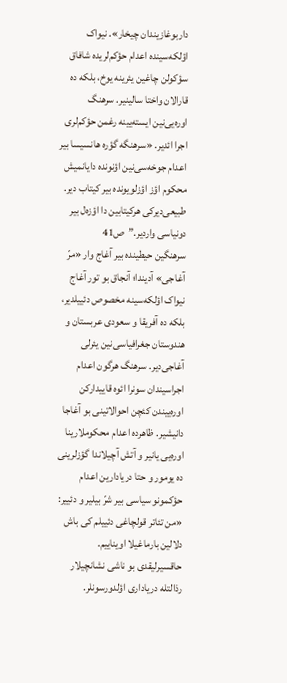داربوغازیندان چیخار». نیواک اؤلکه‌سینده اعدام حؤکم‌لریده شافاق سؤکولن چاغین یئرینه یوخ، بلکه ده قارالان واختا سالینیر. سرهنگ اوره‌یی‌نین ایسته‌یینه رغمن حؤکم‌لری اجرا ائدیر. «سرهنگه گؤره هانسیسا بیر اعدام جوخه‌سی‌نین اؤنونده دایانمیش محکوم اؤز اؤزلویونده بیر کیتاب دیر. طبیعی‌دیرکی هرکیتابین دا اؤزه‌ل بیر دونیاسی واردیر.”ص41
سرهنگین حیطینده بیر آغاج وار «مرّ آغاجی» آدیندا؛ آنجاق بو تور آغاج نیواک اؤلکه‌سینه مخصوص دئییلدیر، بلکه ده آفریقا و سعودی عربستان و هندوستان جغرافیاسی‌نین یئرلی آغاجی‌دیر. سرهنگ هرگون اعدام اجراسیندان سونرا ائوه قاییدارکن اوره‌ییندن کئچن احوالاتینی بو آغاجا دانیشیر. ظاهرده اعدام محکوملارینا اوره‌یی یانیر و آتش آچیلاندا گؤزلرینی ده یومور و حتا دریادارین اعدام حؤکمونو سیاسی بیر شرّ بیلیر و دئییر:
«من تئاتر قولچاغی دئییلم کی باش دلالین بارماغیلا اویناییم. حاقسیرلیقدی بو ناشی نشانچیلار رذالتله دریاداری اؤلدورسونلر.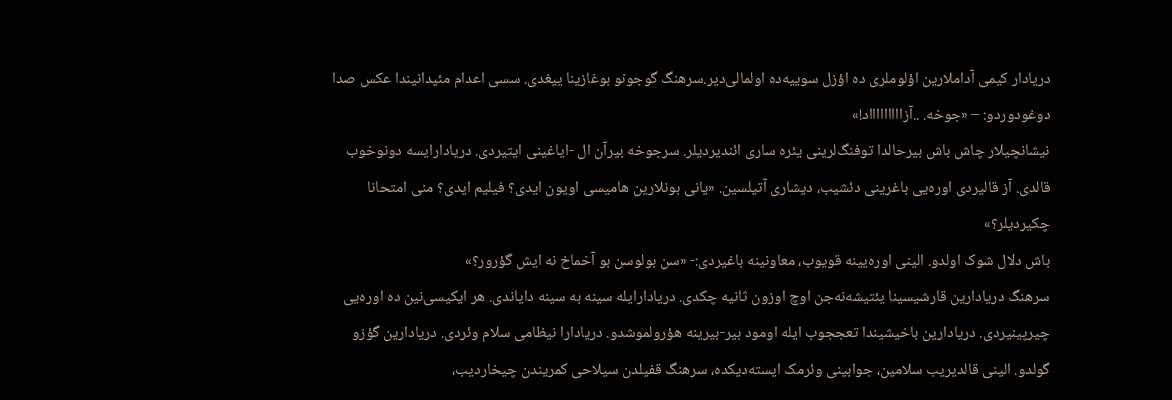دریادار کیمی آداملارین اؤلوملری ده اؤزل سوییه‌ده اولمالی‌دیر.سرهنگ گوجونو بوغازینا ییغدی. سسی اعدام مئیدانیندا عکس صدا دوغودوردو: – «جوخه. ..آزاااااااااد!»
نیشانچیلار چاش باش بیرحالدا توفنگ‌لرینی یئره ساری ائندیردیلر. سرجوخه بیرآن ال -ایاغینی ایتیردی. دریادارایسه دونوخوب قالدی. آز قالیردی اوره‌یی باغرینی دئشیب، دیشاری آتیلسین. «یانی بونلارین هامیسی اویون ایدی؟ فیلیم ایدی؟ منی امتحانا چکیردیلر؟»
باش دلال شوک اولدو. الینی اوره‌یینه قویوب، معاونینه باغیردی:- «سن بولوسن بو آخماخ نه ایش گؤرور؟»
سرهنگ دریادارین قارشیسینا یئتیشه‌نه‌جن اوچ اوزون ثانیه چکدی. دریادارایله سینه به سینه دایاندی. هر ایکیسی‌نین ده اوره‌یی چیرپینیردی. دریادارین باخیشیندا تعججوب ایله اومود بیر-بیرینه هؤرولموشدو. دریادارا نیظامی سلام وئردی. دریادارین گؤزو گولدو. الینی قالدیریب سلامین، جوابینی وئرمک ایسته‌دیکده، سرهنگ قفیلدن سیلاحی کمریندن چیخاردیب،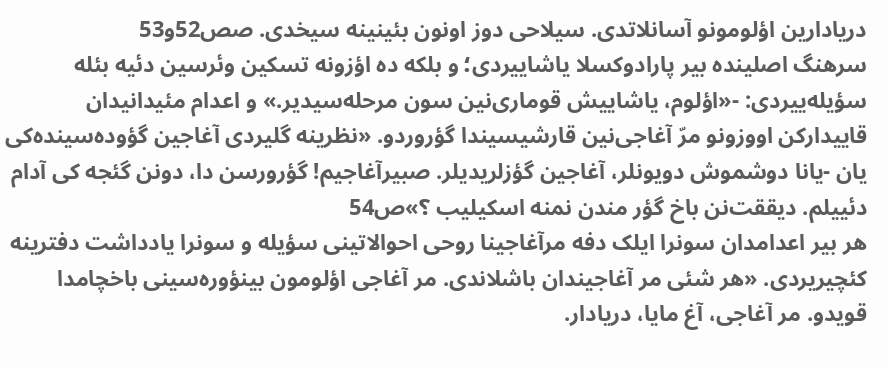دریادارین اؤلومونو آسانلاتدی. سیلاحی دوز اونون بئینینه سیخدی. صص52و53
سرهنگ اصلینده بیر پارادوکسلا یاشاییردی؛ و بلکه ده اؤزونه تسکین وئرسین دئیه بئله سؤیله‌ییردی: -«اؤلوم، یاشاییش قوماری‌نین سون مرحله‌سیدیر.» و اعدام مئیدانیدان قاییدارکن اووزونو مرّ آغاجی‌نین قارشیسیندا گؤروردو. «نظرینه گلیردی آغاجین گؤوده‌سینده‌کی یان -یانا دوشموش دویونلر، آغاجین گؤزلریدیلر. صبیرآغاجیم! گؤرورسن دا، دونن گئجه کی آدام دئییلم. دیققت‌نن باخ گؤر مندن نمنه اسکیلیب ؟»ص54
هر بیر اعدامدان سونرا ایلک دفه مرآغاجینا روحی احوالاتینی سؤیله ‌و سونرا یادداشت دفترینه کئچیریردی. «هر شئی مر آغاجیندان باشلاندی. مر آغاجی اؤلومون بینؤوره‌سینی باخچامدا قویدو. مر آغاجی، آغ مایا، دریادار.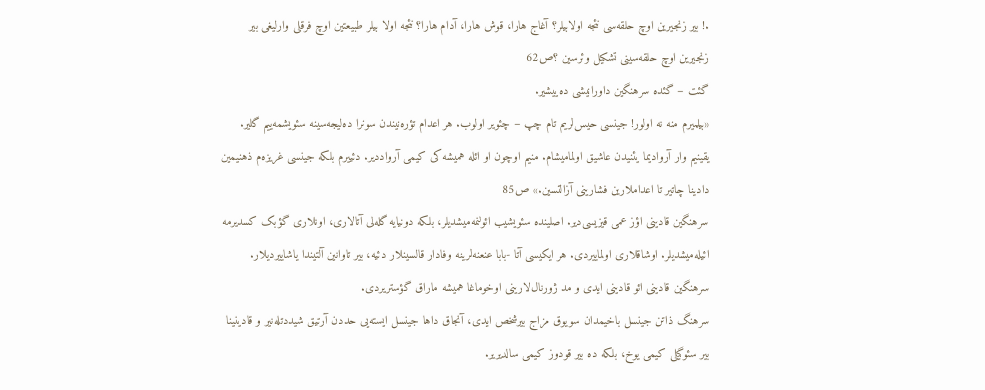.! بیر زنجیرین اوچ حلقه‌سی نئجه اولابیلر؟ آغاج هارا، قوش هارا، آدام هارا؟ نئجه اولا بیلر طبیعتین اوچ فرقلی وارلیغی بیر زنجیرین اوچ حلقه‌سینی تشکیل وئرسین ؟ص62
گئت – گئده سرهنگین داورانیشی ده‌ییشیر.
«بیلمیرم منه نه اولور! جینسی حیس‌لریم تام چپ – چئویر اولوب. هر اعدام تؤره‌نیندن سونرا ده‌لیجه‌سینه سئویشمه‌ییم گلیر. یقینیم وار آروادیما یئنیدن عاشیق اولمامیشام. منیم اوچون او ائله همیشه کی کیمی آرواددیر. دئییرم بلکه جینسی غریزه‌م ذهنیمین دادینا چاتیر تا اعداملارین فشارینی آزالتسین.» ص85
سرهنگین قادینی اؤز عمی قیزیسی‌دیر. اصلینده سئویشیب ائولنمه‌میشدیلر، بلکه دونیایه گله‌لی آتالاری، اونلاری گؤبک کسدیرمه ائیله‌میشدیلر. اوشاقلاری اولماییردی. هر ایکیسی آتا -بابا عنعنه‌لرینه وفادار قالسینلار دئیه، بیر تاوانین آلتیندا یاشاییردیلار. سرهنگین قادینی ائو قادینی ایدی و مد ژورنال‌لارینی اوخوماغا همیشه ماراق گؤستریردی.
سرهنگ ذاتن جینسل باخیمدان سویوق مزاج بیرشخص ایدی، آنجاق داها جینسل ایسته‌یی حددن آرتیق شیددتله‌نیر و قادینینا بیر سئوگیلی کیمی یوخ، بلکه ده بیر قودوز کیمی سالدیریر.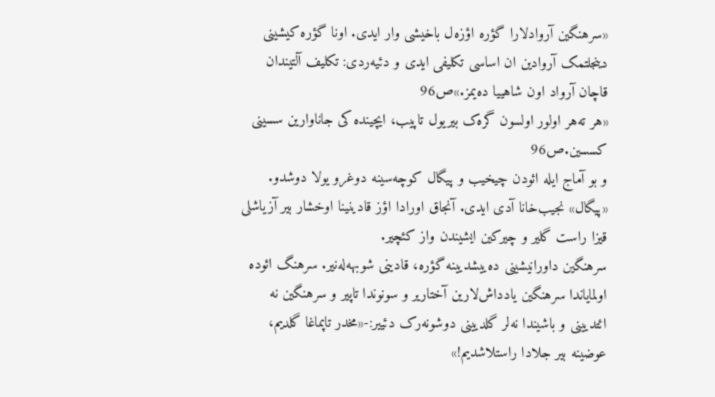«سرهنگین آروادلارا گؤره اؤزه‌ل باخیشی وار ایدی. اونا گؤره کیشینی دینجلتمک آروادین ان اساسی تکلیفی ایدی و دئیه‌ردی: تکلیف آلتیندان قاچان آرواد اون شاهییا ده‌یمز.»ص96
«هر ته‌هر اولور اولسون گره‌ک بیریول تاپیب، ایچینده کی جاناوارین سسینی کسسین.ص96
و بو آماج ایله ائودن چیخیب و پیگال کوچه‌سینه دوغرو یولا دوشدو. «پیگال» نجیب‌خانا آدی ایدی. آنجاق اورادا اؤز قادینینا اوخشار بیر آزیاشلی قیزا راست گلیر و چیرکین ایشیندن واز کئچیر.
سرهنگین داورانیشینی ده‌ییشدیینه گؤره، قادینی شوبهه‌له‌نیر. سرهنگ ائوده اولمایاندا سرهنگین یادداش‌لارین آختاریر و سونوندا تاپیر و سرهنگین نه ائتدیینی و باشیندا نه‌لر گلدیینی دوشونه‌رک دئییر:-«مخدر تاپماغا گلدیم، عوضینه بیر جلادا راستلاشدیم!»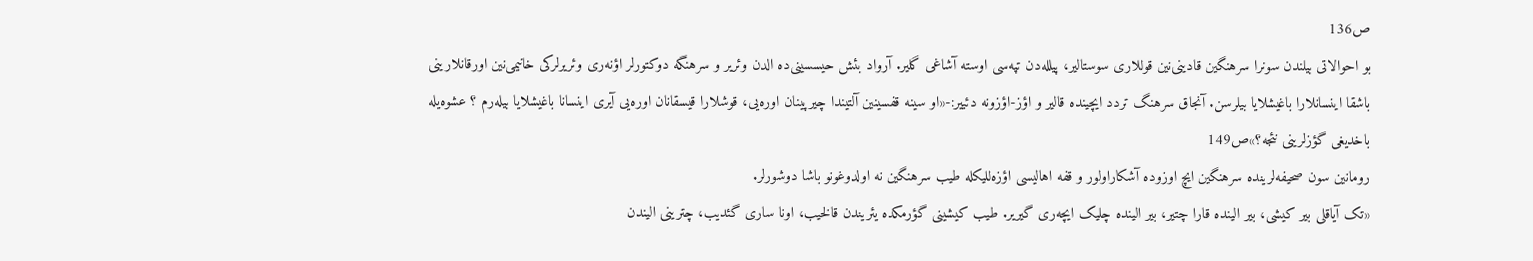ص136
بو احوالاتی بیلندن سونرا سرهنگین قادینی‌نین قوللاری سوستالیر، پیلله‌دن تپه‌سی اوسته آشاغی گلیر. آرواد بئش حیسسینی‌ده الدن وئریر و سرهنگه دوکتورلر اؤنه‌ری وئریرلرکی خانیمی‌نین اورقانلارینی باشقا اینسانلارا باغیشلایا بیلرسن. آنجاق سرهنگ تردد ایچینده قالیر و اؤز-اؤزونه دئییر:-«او سینه قفسینین آلتیندا چیرپینان اوره‌یی، قوشلارا قیسقانان اوره‌یی آیری اینسانا باغیشلایا بیله‌رم ؟ عشوه‌یله باخدیغی گؤزلرینی نئجه؟»ص149
رومانین سون صحیفه‌لرینده سرهنگین ایچ اوزوده آشکاراولور و قفه اهالیسی اؤزه‌للیکله طیب سرهنگین نه اولدوغونو باشا دوشورلر.
«تک آیاقلی بیر کیشی، بیر الینده قارا چتیر، بیر الینده چلیک ایچه‌ری گیریر. طیب کیشینی گؤرمکده یئریندن قالخیب، اونا ساری گئدیب، چترینی الیندن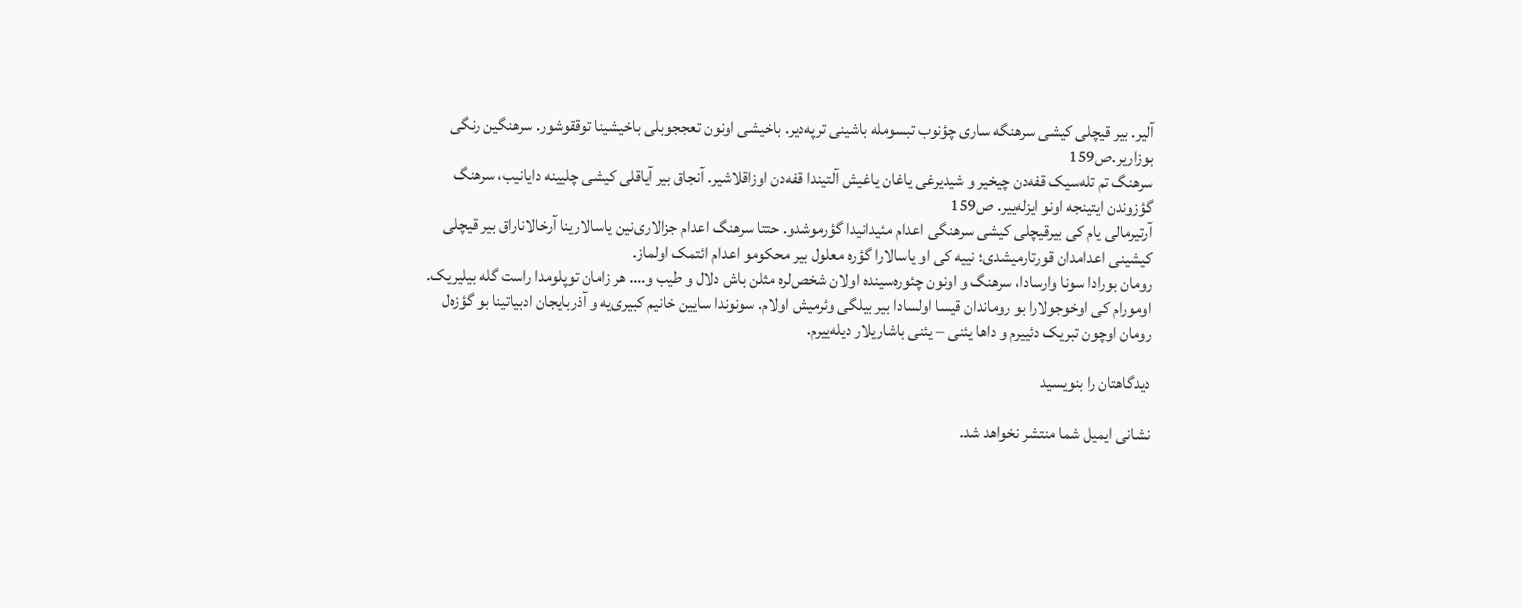آلیر. بیر قیچلی کیشی سرهنگه ساری چؤنوب تبسومله باشینی ترپه‌دیر. باخیشی اونون تعججوبلی باخیشینا توققوشور. سرهنگین رنگی بوزاریر.ص159
سرهنگ تم تله‌سیک قفه‌دن چیخیر و شیدیرغی یاغان یاغیش آلتیندا قفه‌دن اوزاقلاشیر. آنجاق بیر آیاقلی کیشی چلیینه دایانیب، سرهنگ گؤزوندن ایتینجه اونو ایزله‌ییر. ص159
آرتیرمالی‌ یام کی بیرقیچلی کیشی سرهنگی اعدام مئیدانیدا گؤرموشدو. حتتا سرهنگ اعدام جزالاری‌نین یاسالارینا آرخالاناراق بیر قیچلی کیشینی اعدامدان قورتارمیشدی؛ نییه کی او یاسالارا گؤره معلول بیر محکومو اعدام ائتمک اولماز.
رومان بورادا سونا وارسادا، سرهنگ و اونون چئوره‌سینده اولان شخص‌لره مثلن باش دلال و طیب و…. هر زامان توپلومدا راست گله بیلیریک.
اومورام کی اوخوجولارا بو روماندان قیسا اولسادا بیر بیلگی وئرمیش اولام. سونوندا سایین خانیم کبیری‌یه و آذربایجان ادبیاتینا بو گؤزه‌ل رومان اوچون تبریک دئییرم و داها یئنی – یئنی باشاریلار دیله‌ییرم.

دیدگاهتان را بنویسید

نشانی ایمیل شما منتشر نخواهد شد.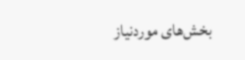بخش‌های موردنیاز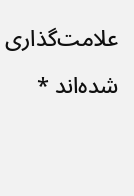علامت‌گذاری شده‌اند *